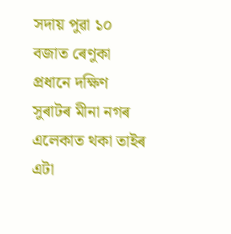সদায় পুৱা ১০ বজাত ৰেণুকা প্ৰধানে দক্ষিণ সুৰাটৰ মীনা নগৰ এলেকাত থকা তাইৰ এটা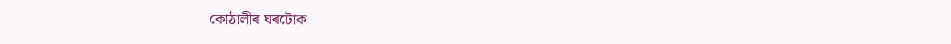কোঠালীৰ ঘৰটোক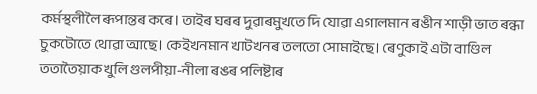কৰ্মস্থলীলৈ ৰূপান্তৰ কৰে। তাইৰ ঘৰৰ দুৱাৰমুখতে দি যোৱা এগালমান ৰঙীন শাড়ী ভাত ৰন্ধা চুকটোতে থোৱা আছে। কেইখনমান খাটখনৰ তলতো সোমাইছে। ৰেণুকাই এটা বাণ্ডিল ততাতৈয়াক খুলি গুলপীয়া-নীলা ৰঙৰ পলিষ্টাৰ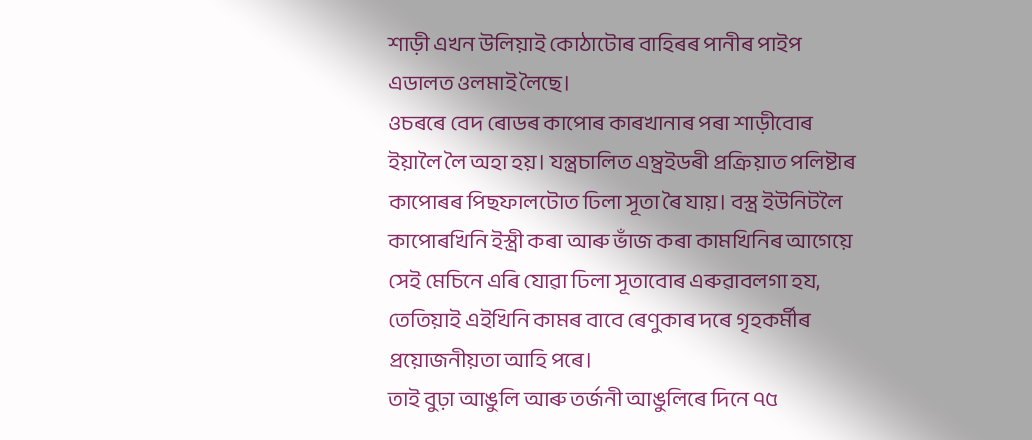শাড়ী এখন উলিয়াই কোঠাটোৰ বাহিৰৰ পানীৰ পাইপ এডালত ওলমাই লৈছে।
ওচৰৰে বেদ ৰোডৰ কাপোৰ কাৰখানাৰ পৰা শাড়ীবোৰ ইয়ালৈ লৈ অহা হয়। যন্ত্ৰচালিত এম্ব্ৰইডৰী প্ৰক্ৰিয়াত পলিষ্টাৰ কাপোৰৰ পিছফালটোত ঢিলা সূতা ৰৈ যায়। বস্ত্ৰ ইউনিটলৈ কাপোৰখিনি ইস্ত্ৰী কৰা আৰু ভাঁজ কৰা কামখিনিৰ আগেয়ে সেই মেচিনে এৰি যোৱা ঢিলা সূতাবোৰ এৰুৱাবলগা হয, তেতিয়াই এইখিনি কামৰ বাবে ৰেণুকাৰ দৰে গৃহকৰ্মীৰ প্ৰয়োজনীয়তা আহি পৰে।
তাই বুঢ়া আঙুলি আৰু তৰ্জনী আঙুলিৰে দিনে ৭৫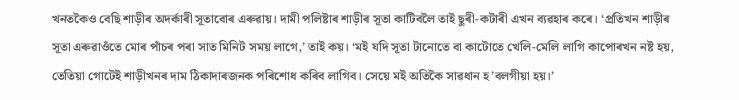খনতকৈও বেছি শাড়ীৰ অদৰ্কাৰী সূতাবোৰ এৰুৱায়। দামী পলিষ্টাৰ শাড়ীৰ সূতা কাটিবলৈ তাই ছুৰী-কটাৰী এখন ব্যৱহাৰ কৰে। ‘প্ৰতিখন শাড়ীৰ সূতা এৰুৱাওঁতে মোৰ পাঁচৰ পৰা সাত মিনিট সময় লাগে,’ তাই কয়। ‘মই যদি সূতা টানোতে বা কাটোতে খেলি-মেলি লাগি কাপোৰখন নষ্ট হয়, তেতিয়া গোটেই শাড়ীখনৰ দাম ঠিকাদাৰজনক পৰিশোধ কৰিব লাগিব। সেয়ে মই অতিকৈ সাৱধান হ’বলগীয়া হয়।’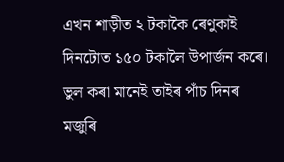এখন শাড়ীত ২ টকাকৈ ৰেণুকাই দিনটোত ১৫০ টকালৈ উপাৰ্জন কৰে। ভুল কৰা মানেই তাইৰ পাঁচ দিনৰ মজুৰি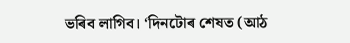ভৰিব লাগিব। ‘দিনটোৰ শেষত (আঠ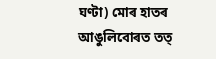ঘণ্টা) মোৰ হাতৰ আঙুলিবোৰত তত্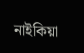নাইকিয়া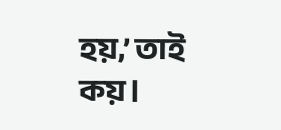হয়,’ তাই কয়।